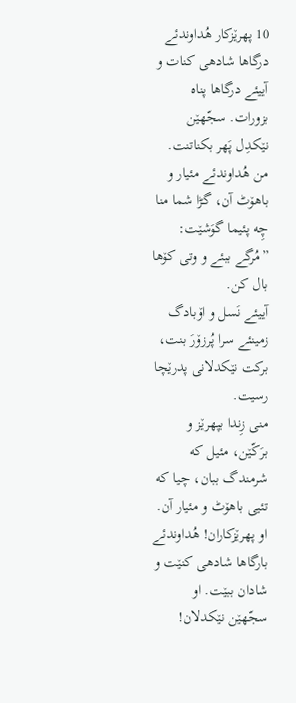10 پهرێزکار هُداوندئے درگاها شادهی کنات و آییئے درگاها پناه بزورات. سجّهێن نێکدِل پَهر بکناتنت.
من هُداوندئے مئیار و باهۆٹ آن، گڑا شما منا چِه پئیما گوَشێت: ”مُرگے ببئے و وتی کۆها بال کن.
آییئے نَسل و اۆبادگ زمینئے سرا پُرزۆرَ بنت، برکت نێکدلانی پدرێچا رسیت.
منی زِندا بپهرێز و برَکّێن، مئیل که شرمندگ ببان، چیا که تئیی باهۆٹ و مئیار آن.
او پهرێزکاران! هُداوندئے بارگاها شادهی کنێت و شادان ببێت. او سجّهێن نێکدلان!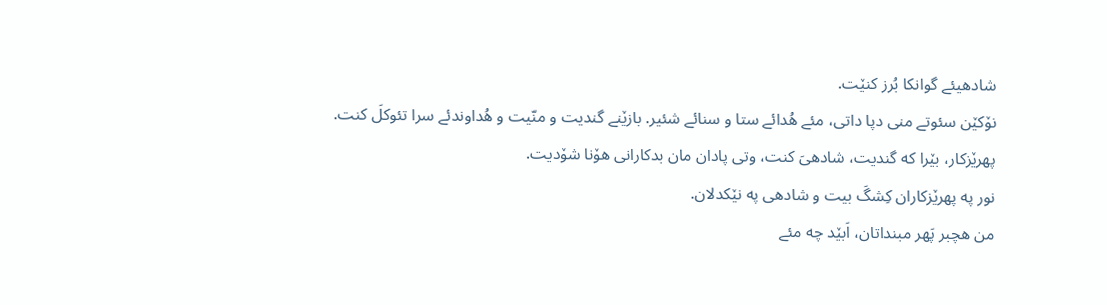شادهیئے گوانکا بُرز کنێت.
نۆکێن سئوتے منی دپا داتی، مئے هُدائے ستا و سنائے شئیر. بازێنے گندیت و منّیت و هُداوندئے سرا تئوکلَ کنت.
پهرێزکار، بێرا که گندیت، شادهیَ کنت، وتی پادان مان بدکارانی هۆنا شۆدیت.
نور په پهرێزکاران کِشگَ بیت و شادهی په نێکدلان.
من هچبر پَهر مبنداتان، اَبێد چه مئے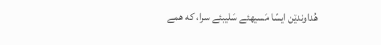هُداوندێن ایسّا مَسیهئے سَلیبئے سرا، که همے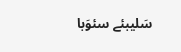سَلیبئے سئوَبا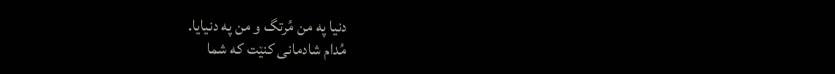دنیا په من مُرتگ و من په دنیایا.
مُدام شادمانی کنێت که شما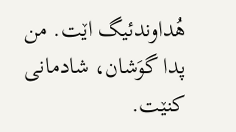هُداوندئیگ اێت. من پدا گوَشان، شادمانی کنێت.